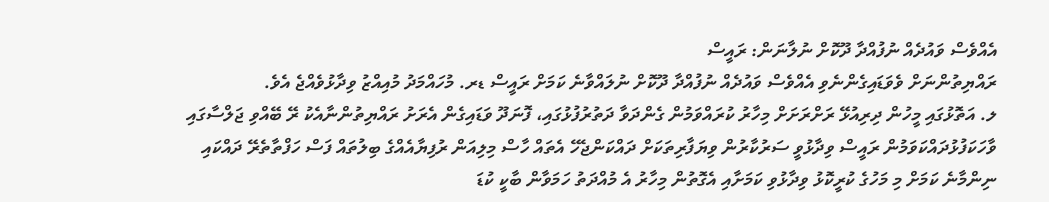އެއްވެސް ވައުދެއް ނުފުއްދާ ދޫކޮށް ނުލާނަން: ރައީސް
ރައްޔިތުންނަށް ވެވަޑައިގެންނެވި އެއްވެސް ވައުދެއް ނުފުއްދާ ދޫކޮށް ނުލައްވާނެ ކަމަށް ރައީސް ޑރ. މުހައްމަދު މުއިއްޒު ވިދާޅުވެއްޖެ އެވެ.
ލ. އަތޮޅުގައި މީހުން ދިރިއުޅޭ ރަށްރަށަށް މިހާރު ކުރައްވަމުން ގެންދަވާ ދަތުރުފުޅުގައި، ފޮނަދޫ ވަޑައިގެން އެރަށު ރައްޔިތުންނާއެކު ރޭ ބޭއްވި ޖަލްސާގައި ވާހަކަފުޅުދައްކަވަމުން ރައީސް ވިދާޅުވީ ސަރުކާރުން ވިޔަފާރިތަކަށް ދައްކަންޖެހޭ އެތައް ހާސް މިލިއަން ރުފިޔާއެއްގެ ބިލުތައް ފަސް ހަފްތާތެރޭ ދައްކައި ނިންމާނެ ކަމަށް މި މަހުގެ ކުރީކޮޅު ވިދާޅުވި ކަމަށާއި އެގޮތުން މިހާރު އެ މުއްދަތު ހަމަވާން ބާކީ ކުޑަ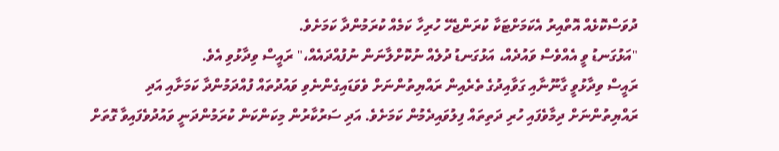ދުވަސްކޮޅެއް އޮތްއިރު އެކަމަށްޓަކާ ކުރަންޖެހޭ ހުރިހާ ކަމެއް ކުރަމުންދާ ކަމަށެވެ.
"އަޅުގަނޑު ވީ އެއްވެސް ވައުދެއް، އަޅުގަނޑު ދުލެއް ނުކޮށްލާނަން ނުފުއްދައެއް،" ރައީސް ވިދާޅުވި އެވެ.
ރައީސް ވިދާޅުވީ ގާނޫނާއި ގަވާއިދުގެ ތެރެއިން ރައްޔިތުންނަށް ވެވަޑައިގެންނެވި ވައުދުތައް ފުއްދަމުންދާ ކަމަށާއި އަދި ރައްޔިތުންނަށް ދިމާވެފައި ހުރި ދަތިތައް ފިލުވައިދެމުން ކަމަށެވެ. އަދި ސަރުކާރުން މިކަންކަން ކުރަމުންދަނީ ވައުދުވެފައިވާ ގޮތަށް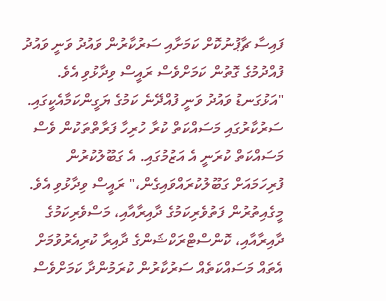ފައިސާ ޗާޕުނުކޮށް ކަމަށާއި ސަރުކާރުން ވައުދު ވަނީ ވައުދު ފުއްދުމުގެ ގޮތުން ކަމަށްވެސް ރައީސް ވިދާޅުވި އެވެ.
"އަޅުގަނޑު ވައުދު ވަނީ ފުއްދޭނެ ކަމުގެ ޔަގީންކަމާއެކީގައި. ސަރުކާރުގައި މަސައްކަތް ކުރާ ހުރިހާ ފަރާތްތަކުން ވެސް މަސައްކަތް ކުރަނީ އެ އަޒުމުގައި. އެ ގަބޫލުކުރުން ފުރިހަމައަށް ގަބޫލުކުރައްވައިގެން،" ރައީސް ވިދާޅުވި އެވެ.
މީގެއިތުރުން ފަތުވެރިކަމުގެ ދާއިރާއާއި، މަސްވެރިކަމުގެ ދާއިރާއާއި، ކޮންސްޓްރަކްޝަންގެ ދާއިރާ ކުރިއެރުވުމަށް އެތައް މަސައްކަތެއް ސަރުކާރުން ކުރަމުންދާ ކަމަށްވެސް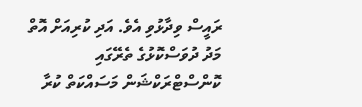ރައީސް ވިދާޅުވި އެވެ. އަދި ކުރިއަށް އޮތް މަދު ދުވަސްކޮޅުގެ ތެރޭގައި ކޮންސްޓްރަކްޝަން މަސައްކަތް ކުރާ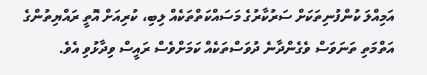އަމިއްލަ ކުންފުނިތަކަށް ސަރުކާރުގެ މަސައްކަތްތަކެއް ލިބި، ކުރިއަށް އޮތީ ރައްޔިތުންގެ އަތްމަތި ތަނަވަސް ވެގެންދާނެ ދުވަސްތަކެއް ކަމަށްވެސް ރައީސް ވިދާޅުވި އެވެ.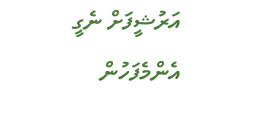އަރުޝީފަށް ނެގީ
އެންމެފަހުން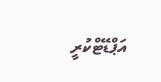އަޕްޑޭޓްކުރީ